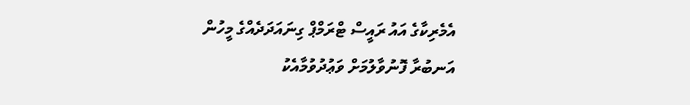އެމެރިކާގެ އައު ރައީސް ޓްރަމްޕް ގިނައަދަދެއްގެ މީހުން އަނބުރާ ފޮނުވާލުމަށް ވަޢުދުވުމާއެކު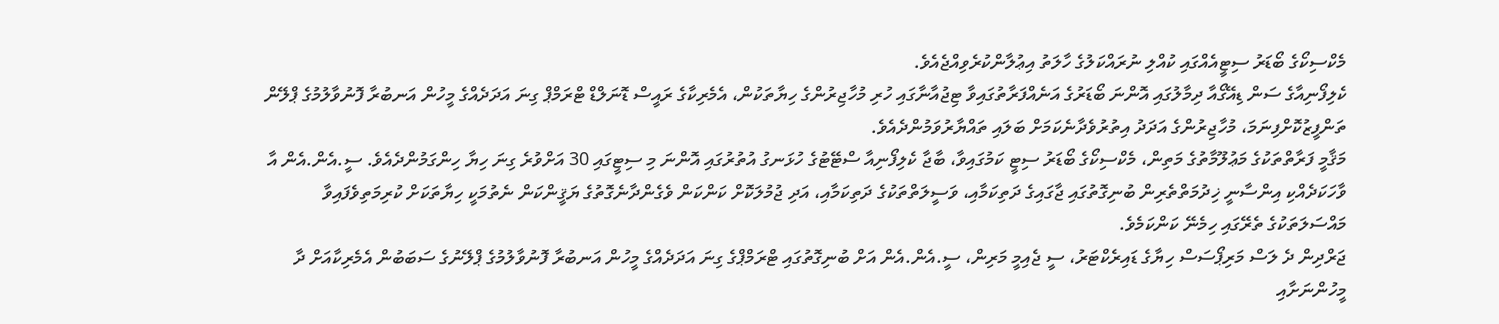މެކްސިކޯގެ ބޯޑަރު ސިޓީއެއްގައި ކުއްލި ނުރައްކަލުގެ ހާލަތު އިޢުލާންކުރެވިއްޖެއެވެ.
ކެލިފޯނިއާގެ ސަން ޑިއޭގޯއާ ދިމާލުގައި އޮންނަ ބޯޑަރުގެ އަނެއްފަރާތުގައިވާ ޓިޖުއާނާގައި ހުރި މުހާޖިރުންގެ ހިޔާތަކުން، އެމެރިކާގެ ރައީސް ޑޮނަލްޑް ޓްރަމްޕް ގިނަ އަދަދެއްގެ މީހުން އަނބުރާ ފޮނުވާލުމުގެ ޕްލޭން ތަންފީޒުކޮށްފިނަމަ، މުހާޖިރުންގެ އަދަދު އިތުރުވެދާނެކަމަށް ބަލައި ތައްޔާރުވަމުންދެއެވެ.
މަޤާމީ ފަރާތްތަކުގެ މަޢުލޫމާތުގެ މަތިން، މެކްސިކޯގެ ބޯޑަރު ސިޓީ ކަމުގައިވާ، ބާޖާ ކެލިފޯނިއާ ސްޓޭޓުގެ ހުޅަނގު އުތުރުގައި އޮންނަ މި ސިޓީގައި 30 އަށްވުރެ ގިނަ ހިޔާ ހިންގަމުންދެއެވެ. ސީ.އެން.އެން އާ ވާހަކަދެއްކި އިންސާނީ ޚިދުމަތްތެރިން ބުނިގޮތުގައި ޖާގައިގެ ދަތިކަމާއި، ވަސީލަތްތަކުގެ ދަތިކަމާއި، އަދި ޖުމުލަކޮށް ކަންކަން ވެގެންދާނެގޮތުގެ ޔަޤީންކަން ނެތުމަކީ ހިޔާތަކަށް ކުރިމަތިވެފައިވާ މައްސަލަތަކުގެ ތެރޭގައި ހިމެނޭ ކަންކަމެވެ.
ޖަރްދިން ދެ ލަސް މަރިޕޯސަސް ހިޔާގެ ޑައިރެކްޓަރު، ސީ ޖެއިމީ މަރިން، ސީ.އެން.އެން އަށް ބުނިގޮތުގައި ޓްރަމްޕްގެ ގިނަ އަދަދެއްގެ މީހުން އަނބުރާ ފޮނުވާލުމުގެ ޕްލޭނުގެ ސަބަބުން އެމެރިކާއަށް ދާ މީހުންނަށާއި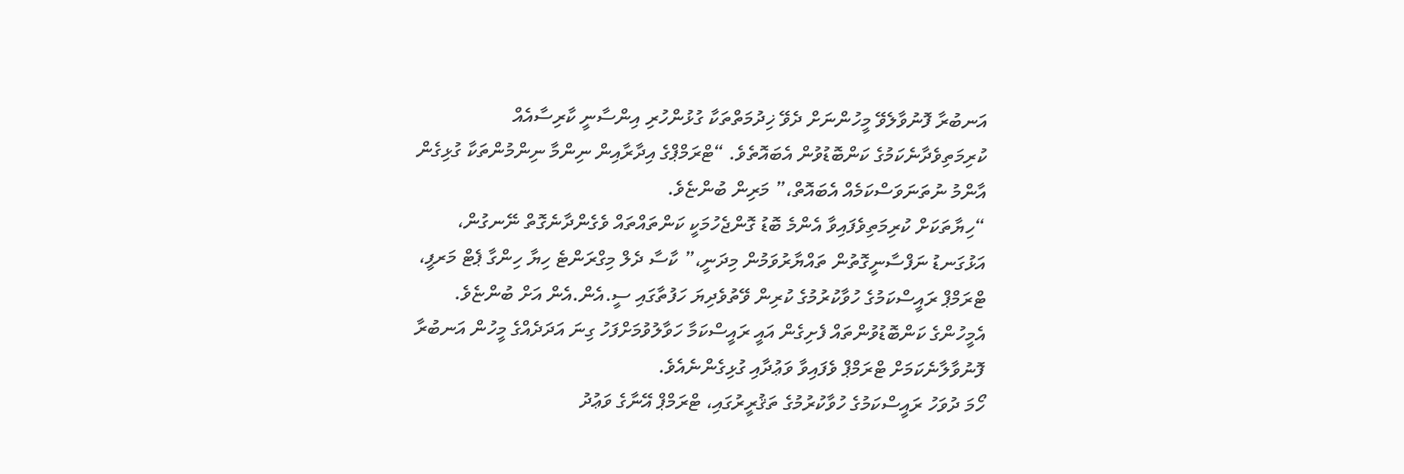އަނބުރާ ފޮނުވާލެވޭ މީހުންނަށް ދެވޭ ޚިދުމަތްތަކާ ގުޅުންހުރި އިންސާނީ ކާރިސާއެއް ކުރިމަތިވެދާނެކަމުގެ ކަންބޮޑުވުން އެބައޮތެވެ. “ޓްރަމްޕްގެ އިދާރާއިން ނިންމާ ނިންމުންތަކާ ގުޅިގެން އާންމު ނުތަނަވަސްކަމެއް އެބައޮތް،” މަރިން ބުންޏެވެ.
“ހިޔާތަކަށް ކުރިމަތިވެފައިވާ އެންމެ ބޮޑު ގޮންޖެހުމަކީ ކަންތައްތައް ވެގެންދާނެގޮތް ނޭނގުން، އަޅުގަނޑު ނަފްސާނީގޮތުން ތައްޔާރުވަމުން މިދަނީ،” ކާސާ ދެލް މިގްރަންޓެ ހިޔާ ހިންގާ ޕެޓް މަރފީ، ޓްރަމްޕް ރައީސްކަމުގެ ހުވާކުރުމުގެ ކުރިން ވޭތުވެދިޔަ ހަފުތާގައި ސީ.އެން.އެން އަށް ބުންޏެވެ.
އެމީހުންގެ ކަންބޮޑުވުންތައް ފެށިގެން އައީ ރައީސްކަމާ ހަވާލުވުމަށްފަހު ގިނަ އަދަދެއްގެ މީހުން އަނބުރާ ފޮނުވާލާނެކަމަށް ޓްރަމްޕް ވެފައިވާ ވަޢުދާއި ގުޅިގެންނެއެވެ.
ހޯމަ ދުވަހު ރައީސްކަމުގެ ހުވާކުރުމުގެ ތަޤުރީރުގައި، ޓްރަމްޕް އޭނާގެ ވަޢުދު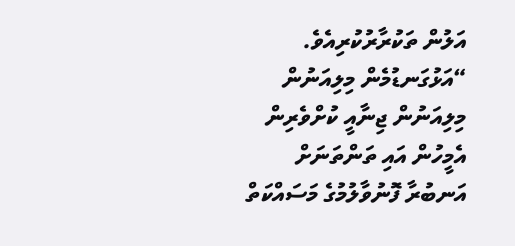އަލުން ތަކުރާރުކުރިއެވެ. “އަޅުގަނޑުމެން މިލިއަނުން މިލިއަނުން ޖިނާއީ ކުށްވެރިން އެމީހުން އައި ތަންތަނަށް އަނބުރާ ފޮނުވާލުމުގެ މަސައްކަތް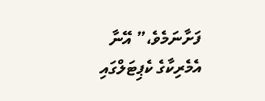ފަށާނަމެވެ،” އޭނާ އެމެރިކާގެ ކެޕިޓަލްގައި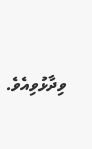ވިދާޅުވިއެވެ.